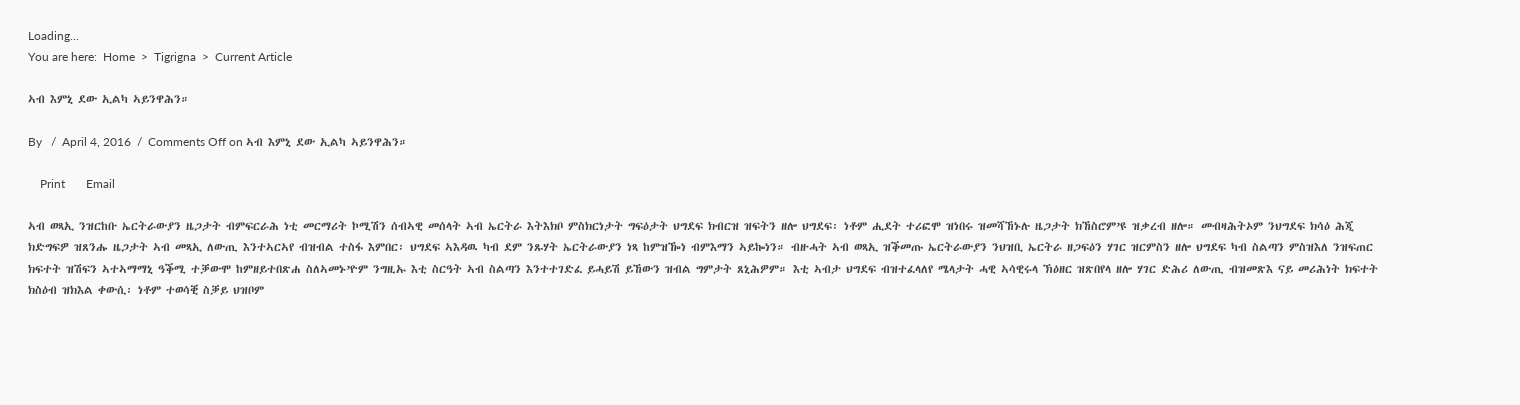Loading...
You are here:  Home  >  Tigrigna  >  Current Article

ኣብ እምኒ ደው ኢልካ ኣይንዋሕን።

By   /  April 4, 2016  /  Comments Off on ኣብ እምኒ ደው ኢልካ ኣይንዋሕን።

    Print       Email

ኣብ ወጻኢ ንዝርከቡ ኤርትራውያን ዜጋታት ብምፍርራሕ ነቲ መርማሪት ኮሚሽን ሰብኣዊ መሰላት ኣብ ኤርትራ እትእክቦ ምስክርነታት ግፍዕታት ህግደፍ ክብርዝ ዝፍትን ዘሎ ህግደፍ፡ ነቶም ሒደት ተሪፎሞ ዝነበሩ ዝመሻኸኑሉ ዜጋታት ክኸስሮም’ዩ ዝቃረብ ዘሎ። መብዛሕትኦም ንህግደፍ ክሳዕ ሕጂ ክድግፍዎ ዝጸንሑ ዜጋታት ኣብ መጻኢ ለውጢ እንተኣርኣየ ብዝብል ተስፋ እምበር፡ ህግደፍ ኣእዳዉ ካብ ደም ንጹሃት ኤርትራውያን ነጻ ከምዝዀነ ብምእማን ኣይኰነን። ብዙሓት ኣብ ወጻኢ ዝቕመጡ ኤርትራውያን ንህዝቢ ኤርትራ ዘጋፍዕን ሃገር ዝርምስን ዘሎ ህግደፍ ካብ ስልጣን ምስዝእለ ንዝፍጠር ክፍተት ዝሽፍን ኣተኣማማኒ ዓቕሚ ተቓውሞ ከምዘይተበጽሐ ስለኣመኑ’ዮም ንግዚኡ እቲ ስርዓት ኣብ ስልጣን እንተተገድፈ ይሓይሽ ይኸውን ዝብል ግምታት ጸኒሕዎም። እቲ ኣብታ ህግደፍ ብዝተፈላለየ ሜላታት ሓዊ ኣሳዊሩላ ኽዕዘር ዝጽበየላ ዘሎ ሃገር ድሕሪ ለውጢ ብዝመጽእ ናይ መሪሕነት ክፍተት ክስዕብ ዝክእል ቀውሲ፡ ነቶም ተወሳቒ ስቓይ ህዝቦም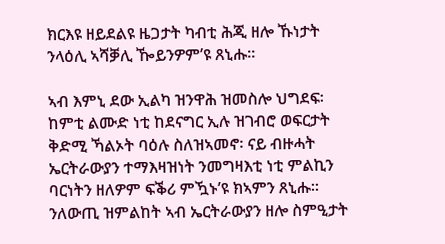ክርእዩ ዘይደልዩ ዜጋታት ካብቲ ሕጂ ዘሎ ኹነታት ንላዕሊ ኣሻቓሊ ዀይንዎም’ዩ ጸኒሑ።

ኣብ እምኒ ደው ኢልካ ዝንዋሕ ዝመስሎ ህግደፍ፡ ከምቲ ልሙድ ነቲ ከደናግር ኢሉ ዝገብሮ ወፍርታት ቅድሚ ኻልኦት ባዕሉ ስለዝኣመኖ፡ ናይ ብዙሓት ኤርትራውያን ተማእዛዝነት ንመግዛእቲ ነቲ ምልኪን ባርነትን ዘለዎም ፍቕሪ ምዃኑ’ዩ ክኣምን ጸኒሑ። ንለውጢ ዝምልከት ኣብ ኤርትራውያን ዘሎ ስምዒታት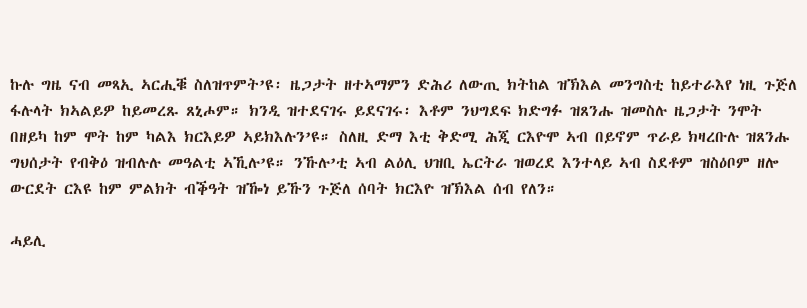ኩሉ ግዜ ናብ መጻኢ ኣርሒቑ ስለዝጥምት’ዩ፡ ዜጋታት ዘተኣማምን ድሕሪ ለውጢ ክትከል ዝኽእል መንግስቲ ከይተራእየ ነዚ ጉጅለ ፋሉላት ክኣልይዎ ከይመረጹ ጸኒሖም። ክንዲ ዝተደናገሩ ይደናገሩ፡ እቶም ንህግደፍ ክድግፉ ዝጸንሑ ዝመስሉ ዜጋታት ንሞት በዘይካ ከም ሞት ከም ካልእ ክርእይዎ ኣይክእሉን’ዩ። ስለዚ ድማ እቲ ቅድሚ ሕጂ ርእዮሞ ኣብ በይኖም ጥራይ ክዛረቡሉ ዝጸንሑ ግህሰታት የብቅዕ ዝብሉሉ መዓልቲ ኣኺሉ’ዩ። ንኹሉ’ቲ ኣብ ልዕሊ ህዝቢ ኤርትራ ዝወረደ እንተላይ ኣብ ስደቶም ዝስዕቦም ዘሎ ውርደት ርእዩ ከም ምልክት ብቕዓት ዝዀነ ይኹን ጉጅለ ሰባት ክርእዮ ዝኽእል ሰብ የለን።

ሓይሊ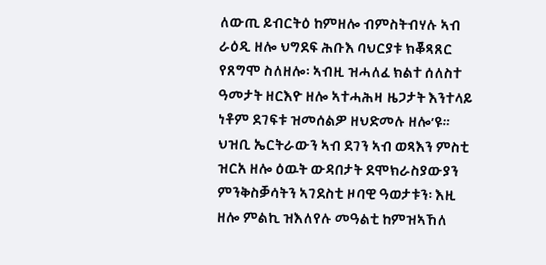ለውጢ ይብርትዕ ከምዘሎ ብምስትብሃሉ ኣብ ራዕዲ ዘሎ ህግደፍ ሕቡእ ባህርያቱ ክቖጻጸር የጸግሞ ስለዘሎ፡ ኣብዚ ዝሓለፈ ክልተ ሰለስተ ዓመታት ዘርእዮ ዘሎ ኣተሓሕዛ ዜጋታት እንተላይ ነቶም ደገፍቱ ዝመሰልዎ ዘህድመሉ ዘሎ’ዩ። ህዝቢ ኤርትራውን ኣብ ደገን ኣብ ወጻእን ምስቲ ዝርአ ዘሎ ዕዉት ውዳበታት ደሞክራስያውያን ምንቅስቓሳትን ኣገደስቲ ዞባዊ ዓወታቱን፡ እዚ ዘሎ ምልኪ ዝእለየሉ መዓልቲ ከምዝኣኸለ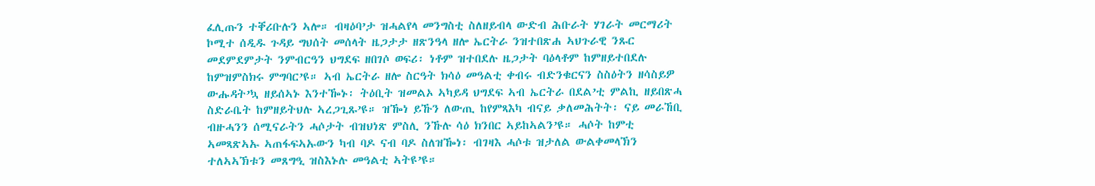ፈሊጡን ተቐሪቡሉን ኣሎ። ብዛዕባ’ታ ዝሓልየላ መንግስቲ ስለዘይብላ ውድብ ሕቡራት ሃገራት መርማሪት ኮሚተ ሰዲዱ ጉዳይ ግህሰት መሰላት ዜጋታታ ዘጽንዓላ ዘሎ ኤርትራ ንዝተበጽሐ ኣህጉራዊ ንጹር መደምደምታት ንምብርዓን ህግደፍ ዘበገሶ ወፍሪ፡ ነቶም ዝተበደሉ ዜጋታት ባዕላቶም ከምዘይተበደሉ ከምዝምስክሩ ምግባር’ዩ። ኣብ ኤርትራ ዘሎ ስርዓት ክሳዕ መዓልቲ ቀብሩ ብድንቁርናን ስስዕትን ዘሳስይዎ ውሑዳት’ኳ ዘይሰኣኑ እንተዀኑ፡ ትዕቢት ዝመልኦ ኣካይዳ ህግደፍ ኣብ ኤርትራ በደል’ቲ ምልኪ ዘይበጽሓ ስድራቤት ከምዘይትህሉ ኣረጋጊጹ’ዩ። ዝዀነ ይኹን ለውጢ ከየምጻእካ ብናይ ቃለመሕትት፡ ናይ መራኸቢ ብዙሓንን ሰሚናራትን ሓሶታት ብዝህነጽ ምስሊ ንኹሉ ሳዕ ክንበር ኣይከኣልን’ዩ። ሓሶት ከምቲ ኣመጻጽኣኡ ኣጠፋፍኣኡውን ካብ ባዶ ናብ ባዶ ስለዝዀነ፡ ብገዛእ ሓሶቱ ዝታለል ውልቀመላኽን ተለኣኣኽቱን መጸግዒ ዝስእኑሉ መዓልቲ ኣትዩ’ዩ።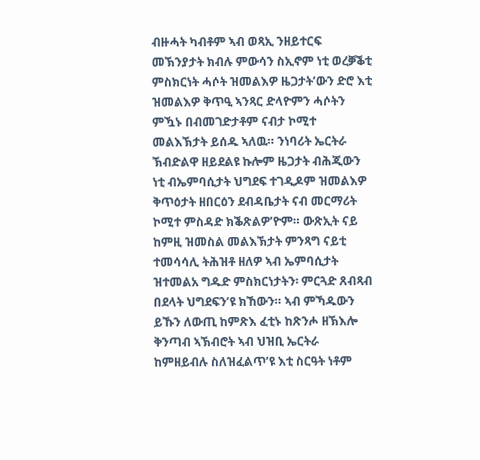ብዙሓት ካብቶም ኣብ ወጻኢ ንዘይተርፍ መኽንያታት ክብሉ ምውሳን ስኢኖም ነቲ ወረቓቕቲ ምስክርነት ሓሶት ዝመልእዎ ዜጋታት’ውን ድሮ እቲ ዝመልእዎ ቅጥዒ ኣንጻር ድላዮምን ሓሶትን ምዃኑ በብመገድታቶም ናብታ ኮሚተ መልእኽታት ይሰዱ ኣለዉ። ንነባሪት ኤርትራ ኽብድልዋ ዘይደልዩ ኩሎም ዜጋታት ብሕጂውን ነቲ ብኤምባሲታት ህግደፍ ተገዲዶም ዝመልእዎ ቅጥዕታት ዘበርዕን ደብዳቤታት ናብ መርማሪት ኮሚተ ምስዳድ ክቕጽልዎ’ዮም። ውጽኢት ናይ ከምዚ ዝመስል መልእኽታት ምንጻግ ናይቲ ተመሳሳሊ ትሕዝቶ ዘለዎ ኣብ ኤምባሲታት ዝተመልአ ግዱድ ምስክርነታትን፡ ምርጓድ ጸብጻብ በደላት ህግደፍን’ዩ ክኸውን። ኣብ ምኻዱውን ይኹን ለውጢ ከምጽእ ፈቲኑ ከጽንሖ ዘኽእሎ ቅንጣብ ኣኽብሮት ኣብ ህዝቢ ኤርትራ ከምዘይብሉ ስለዝፈልጥ’ዩ እቲ ስርዓት ነቶም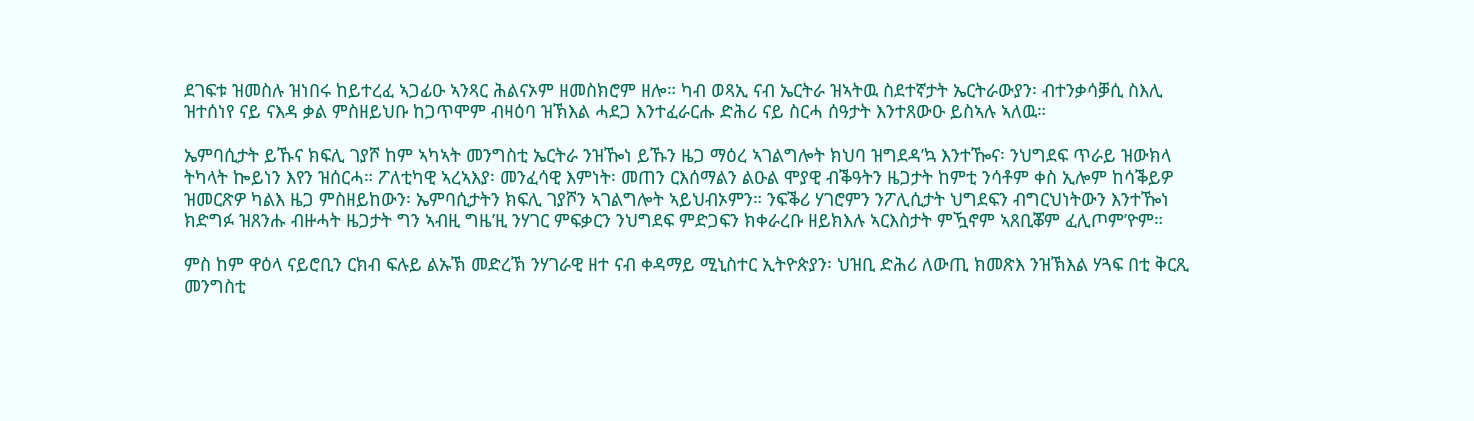ደገፍቱ ዝመስሉ ዝነበሩ ከይተረፈ ኣጋፊዑ ኣንጻር ሕልናኦም ዘመስክሮም ዘሎ። ካብ ወጻኢ ናብ ኤርትራ ዝኣትዉ ስደተኛታት ኤርትራውያን፡ ብተንቃሳቓሲ ስእሊ ዝተሰነየ ናይ ናእዳ ቃል ምስዘይህቡ ከጋጥሞም ብዛዕባ ዝኽእል ሓደጋ እንተፈራርሑ ድሕሪ ናይ ስርሓ ሰዓታት እንተጸውዑ ይስኣሉ ኣለዉ።

ኤምባሲታት ይኹና ክፍሊ ገያሾ ከም ኣካኣት መንግስቲ ኤርትራ ንዝዀነ ይኹን ዜጋ ማዕረ ኣገልግሎት ክህባ ዝግደዳ’ኳ እንተዀና፡ ንህግደፍ ጥራይ ዝውክላ ትካላት ኰይነን እየን ዝሰርሓ። ፖለቲካዊ ኣረኣእያ፡ መንፈሳዊ እምነት፡ መጠን ርእሰማልን ልዑል ሞያዊ ብቕዓትን ዜጋታት ከምቲ ንሳቶም ቀስ ኢሎም ከሳቕይዎ ዝመርጽዎ ካልእ ዜጋ ምስዘይከውን፡ ኤምባሲታትን ክፍሊ ገያሾን ኣገልግሎት ኣይህብኦምን። ንፍቕሪ ሃገሮምን ንፖሊሲታት ህግደፍን ብግርህነትውን እንተዀነ ክድግፉ ዝጸንሑ ብዙሓት ዜጋታት ግን ኣብዚ ግዜ’ዚ ንሃገር ምፍቃርን ንህግደፍ ምድጋፍን ክቀራረቡ ዘይክእሉ ኣርእስታት ምዃኖም ኣጸቢቖም ፈሊጦም’ዮም።

ምስ ከም ዋዕላ ናይሮቢን ርክብ ፍሉይ ልኡኽ መድረኽ ንሃገራዊ ዘተ ናብ ቀዳማይ ሚኒስተር ኢትዮጵያን፡ ህዝቢ ድሕሪ ለውጢ ክመጽእ ንዝኽእል ሃጓፍ በቲ ቅርጺ መንግስቲ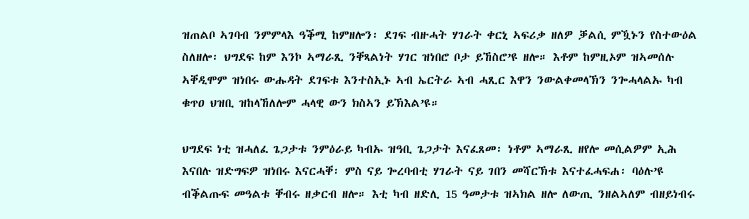ዝጠልቦ ኣገባብ ንምምላእ ዓቕሚ ከምዘሎን፡ ደገፍ ብዙሓት ሃገራት ቀርኒ ኣፍሪቃ ዘለዎ ቓልሲ ምዃኑን የስተውዕል ስለዘሎ፡ ህግደፍ ከም እንኮ ኣማራጺ ንቐጻልነት ሃገር ዝነበሮ ቦታ ይኸስሮ’ዩ ዘሎ። እቶም ከምዚኦም ዝኣመሰሉ ኣቐዲሞም ዝነበሩ ውሑዳት ደገፍቱ እንተስኢኑ ኣብ ኤርትራ ኣብ ሓጺር እዋን ንውልቀመላኽን ንጐሓላልኡ ካብ ቁጥዐ ህዝቢ ዝከላኸለሎም ሓላዊ ውን ክስኣን ይኽእል’ዩ።

ህግደፍ ነቲ ዝሓለፈ ጌጋታቱ ንምዕራይ ካብኡ ዝዓቢ ጌጋታት እናፈጸመ፡ ነቶም ኣማራጺ ዘየሎ መሲልዎም ኢሕ እናበሉ ዝድግፍዎ ዝነበሩ እናርሓቐ፡ ምስ ናይ ጐረባብቲ ሃገራት ናይ ገበን መሻርኽቱ እናተፈሓፍሐ፡ ባዕሉ’ዩ ብቕልጡፍ መዓልቱ ቐብሩ ዘቃርብ ዘሎ። እቲ ካብ ዘድሊ 15 ዓመታቱ ዝኣክል ዘሎ ለውጢ ንዘልኣለም ብዘይነብሩ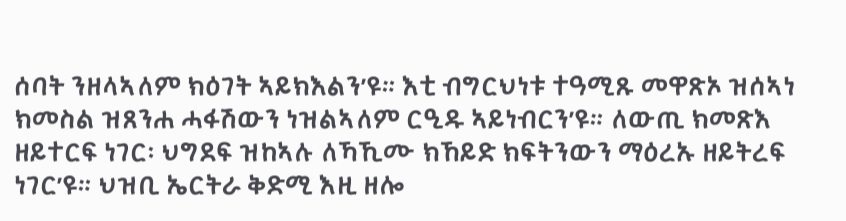ሰባት ንዘላኣለም ክዕገት ኣይክእልን’ዩ። እቲ ብግርህነቱ ተዓሚጹ መዋጽኦ ዝሰኣነ ክመስል ዝጸንሐ ሓፋሽውን ነዝልኣለም ርዒዱ ኣይነብርን’ዩ። ለውጢ ክመጽእ ዘይተርፍ ነገር፡ ህግደፍ ዝከኣሉ ለኻኺሙ ክኸይድ ክፍትንውን ማዕረኡ ዘይትረፍ ነገር’ዩ። ህዝቢ ኤርትራ ቅድሚ እዚ ዘሎ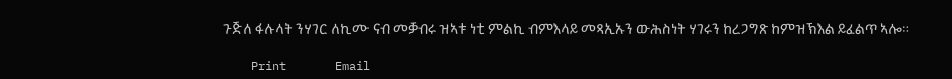ጉጅለ ፋሉላት ንሃገር ለኪሙ ናብ መቓብሩ ዝኣቱ ነቲ ምልኪ ብምእላይ መጻኢኡን ውሕስነት ሃገሩን ከረጋግጽ ከምዝኽእል ይፈልጥ ኣሎ።

    Print       Email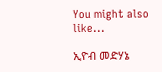You might also like...

ኢዮብ መድሃኔ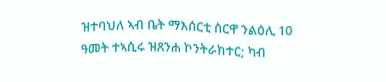ዝተባህለ ኣብ ቤት ማእሰርቲ ስርዋ ንልዕሊ 10 ዓመት ተኣሲሩ ዝጸንሐ ኮንትራክተር; ካብ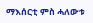ማእሰርቲ ምስ ሓለውቱ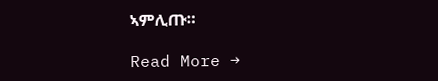ኣምሊጡ።

Read More →